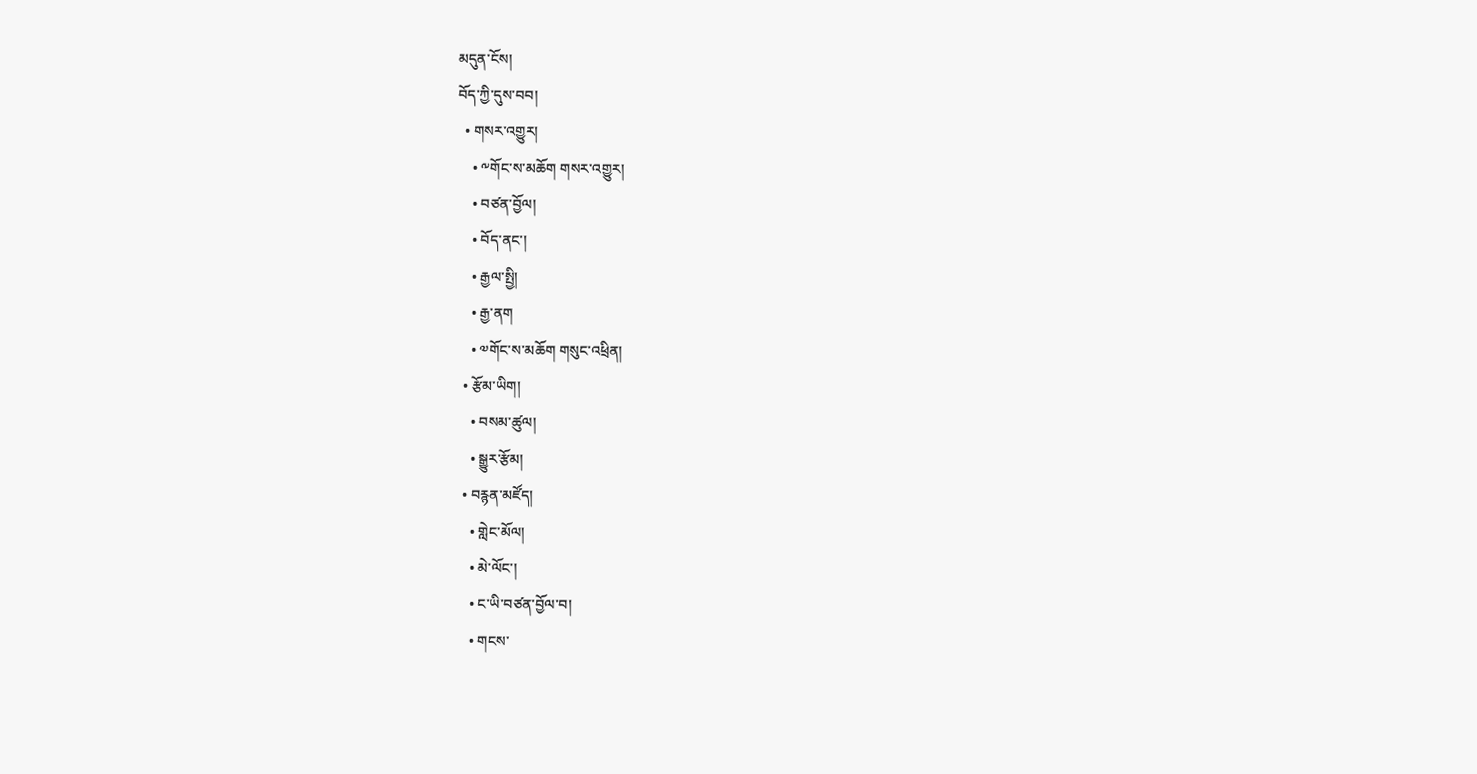མདུན་ངོས།
བོད་ཀྱི་དུས་བབ།
  • གསར་འགྱུར།
    • ༸གོང་ས་མཆོག གསར་འགྱུར།
    • བཙན་བྱོལ།
    • བོད་ནང་།
    • རྒྱལ་སྤྱི།
    • རྒྱ་ནག
    • ༧གོང་ས་མཆོག གསུང་འཕྲིན།
  • རྩོམ་ཡིག།
    • བསམ་ཚུལ།
    • སྒྱུར་རྩོམ།
  • བརྙན་མཛོད།
    • གླེང་མོལ།
    • མེ་ལོང་།
    • ང་ཡི་བཙན་བྱོལ་བ།
    • གངས་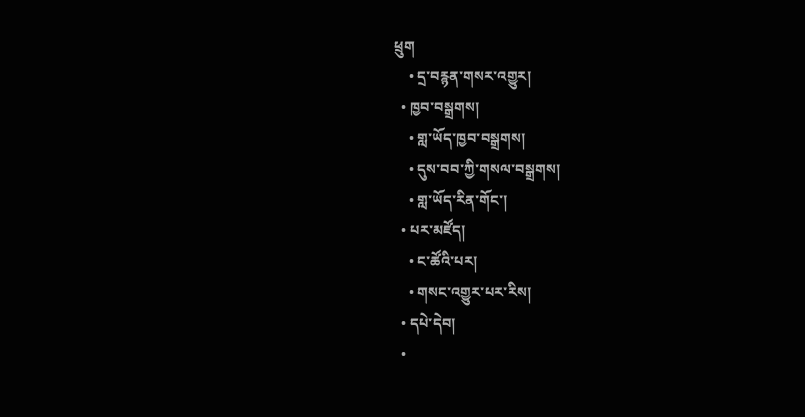ཕྲུག
    • དྲ་བརྙན་གསར་འགྱུར།
  • ཁྱབ་བསྒྲགས།
    • གླ་ཡོད་ཁྱབ་བསྒྲགས།
    • དུས་བབ་ཀྱི་གསལ་བསྒྲགས།
    • གླ་ཡོད་རིན་གོང་།
  • པར་མཛོད།
    • ང་ཚོའི་པར།
    • གསང་འགྱུར་པར་རིས།
  • དཔེ་དེབ།
  •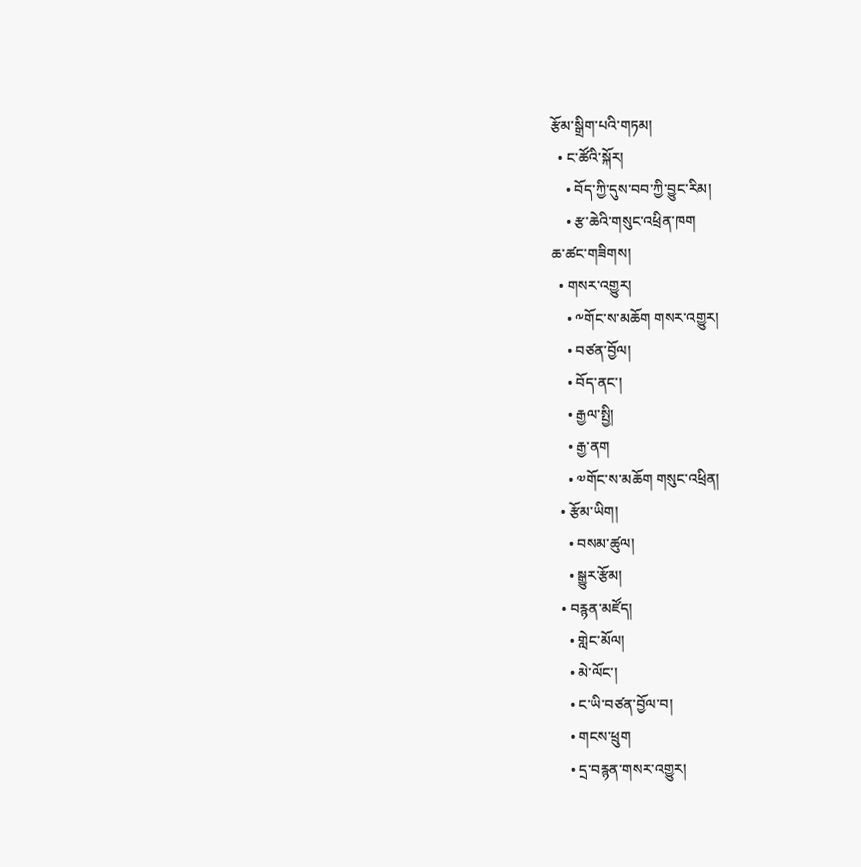རྩོམ་སྒྲིག་པའི་གཏམ།
  • ང་ཚོའི་སྐོར།
    • བོད་ཀྱི་དུས་བབ་ཀྱི་བྱུང་རིམ།
    • རྩ་ཆེའི་གསུང་འཕྲིན་ཁག
ཆ་ཚང་གཟིགས།
  • གསར་འགྱུར།
    • ༸གོང་ས་མཆོག གསར་འགྱུར།
    • བཙན་བྱོལ།
    • བོད་ནང་།
    • རྒྱལ་སྤྱི།
    • རྒྱ་ནག
    • ༧གོང་ས་མཆོག གསུང་འཕྲིན།
  • རྩོམ་ཡིག།
    • བསམ་ཚུལ།
    • སྒྱུར་རྩོམ།
  • བརྙན་མཛོད།
    • གླེང་མོལ།
    • མེ་ལོང་།
    • ང་ཡི་བཙན་བྱོལ་བ།
    • གངས་ཕྲུག
    • དྲ་བརྙན་གསར་འགྱུར།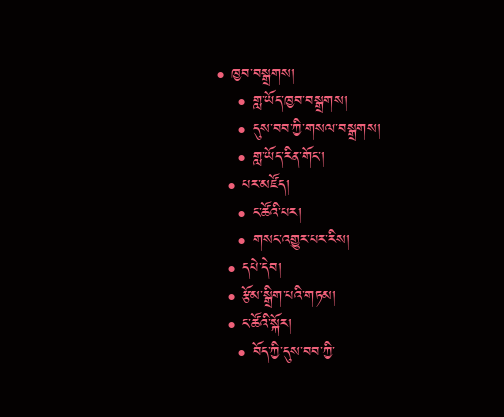• ཁྱབ་བསྒྲགས།
    • གླ་ཡོད་ཁྱབ་བསྒྲགས།
    • དུས་བབ་ཀྱི་གསལ་བསྒྲགས།
    • གླ་ཡོད་རིན་གོང་།
  • པར་མཛོད།
    • ང་ཚོའི་པར།
    • གསང་འགྱུར་པར་རིས།
  • དཔེ་དེབ།
  • རྩོམ་སྒྲིག་པའི་གཏམ།
  • ང་ཚོའི་སྐོར།
    • བོད་ཀྱི་དུས་བབ་ཀྱི་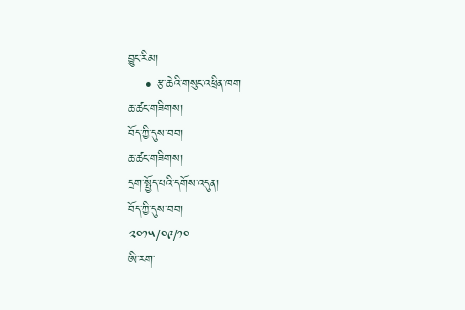བྱུང་རིམ།
    • རྩ་ཆེའི་གསུང་འཕྲིན་ཁག
ཆ་ཚང་གཟིགས།
བོད་ཀྱི་དུས་བབ།
ཆ་ཚང་གཟིགས།
དྲག་སྤྱོད་པའི་དགོས་འདུན།
བོད་ཀྱི་དུས་བབ།
༢༠༡༥/༠༩/༡༠
ཨི་རག་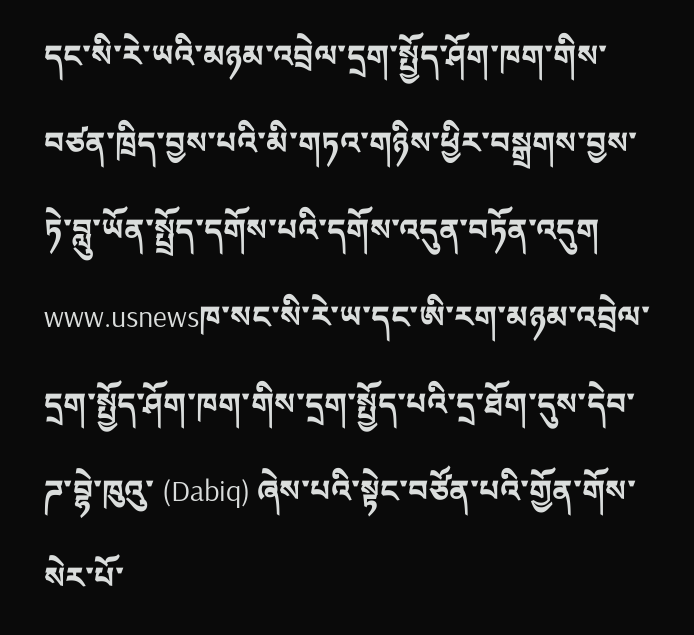དང་སི་རེ་ཡའི་མཉམ་འབྲེལ་དྲག་སྤྱོད་ཤོག་ཁག་གིས་བཙན་ཁྲིད་བྱས་པའི་མི་གཏའ་གཉིས་ཕྱིར་བསྒྲགས་བྱས་ཏེ་བླུ་ཡོན་སྤྲོད་དགོས་པའི་དགོས་འདུན་བཏོན་འདུག
www.usnewsཁ་སང་སི་རེ་ཡ་དང་ཨི་རག་མཉམ་འབྲེལ་དྲག་སྤྱོད་ཤོག་ཁག་གིས་དྲག་སྤྱོད་པའི་དྲ་ཐོག་དུས་དེབ་ཌ་བྷེ་ཁུའུ་ (Dabiq) ཞེས་པའི་སྟེང་བཙོན་པའི་གྱོན་གོས་སེར་པོ་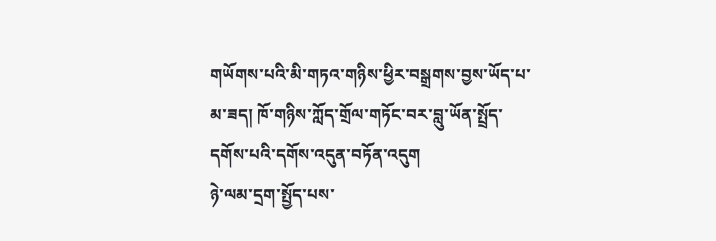གཡོགས་པའི་མི་གཏའ་གཉིས་ཕྱིར་བསྒྲགས་བྱས་ཡོད་པ་མ་ཟད། ཁོ་གཉིས་ཀློད་གྲོལ་གཏོང་བར་བླུ་ཡོན་སྤྲོད་དགོས་པའི་དགོས་འདུན་བཏོན་འདུག
ཉེ་ལམ་དྲག་སྤྱོད་པས་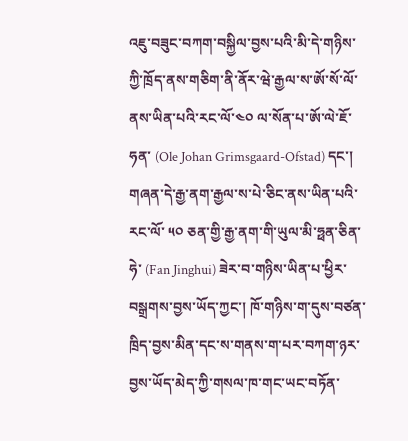འཇུ་བཟུང་བཀག་བསྐྱིལ་བྱས་པའི་མི་དེ་གཉིས་ཀྱི་ཁྲོད་ནས་གཅིག་ནི་ནོར་ཝེ་རྒྱལ་ས་ཨོ་སོ་ལོ་ནས་ཡིན་པའི་རང་ལོ་༤༠ ལ་སོན་པ་ཨོ་ལེ་ཇོ་ཧན་ (Ole Johan Grimsgaard-Ofstad) དང་། གཞན་དེ་རྒྱ་ནག་རྒྱལ་ས་པེ་ཅིང་ནས་ཡིན་པའི་རང་ལོ་ ༥༠ ཅན་གྱི་རྒྱ་ནག་གི་ཡུལ་མི་ཧྥན་ཅིན་ཧེ་ (Fan Jinghui) ཟེར་བ་གཉིས་ཡིན་པ་ཕྱིར་བསྒྲགས་བྱས་ཡོད་ཀྱང་། ཁོ་གཉིས་ག་དུས་བཙན་ཁྲིད་བྱས་མིན་དང་ས་གནས་ག་པར་བཀག་ཉར་བྱས་ཡོད་མེད་ཀྱི་གསལ་ཁ་གང་ཡང་བཏོན་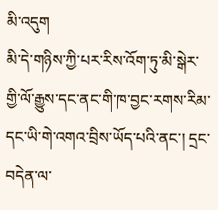མི་འདུག
མི་དེ་གཉིས་ཀྱི་པར་རིས་འོག་ཏུ་མི་སྒེར་གྱི་ལོ་རྒྱུས་དང་ནང་གི་ཁ་བྱང་རགས་རིམ་དང་ཡི་གེ་འགའ་བྲིས་ཡོད་པའི་ནང་། དྲང་བདེན་ལ་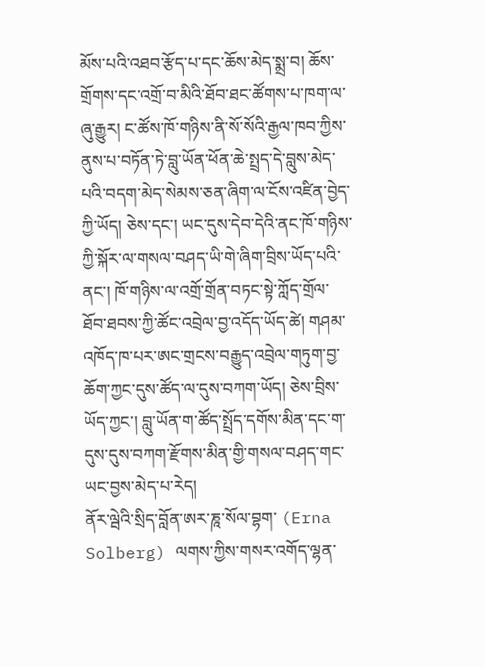མོས་པའི་འཐབ་རྩོད་པ་དང་ཆོས་མེད་སྨྲ་བ། ཆོས་གྲོགས་དང་འགྲོ་བ་མིའི་ཐོབ་ཐང་ཚོགས་པ་ཁག་ལ་ཞུ་རྒྱུར། ང་ཚོས་ཁོ་གཉིས་ནི་སོ་སོའི་རྒྱལ་ཁབ་ཀྱིས་ནུས་པ་བཏོན་ཏེ་བླུ་ཡོན་ཕོན་ཆེ་སྤྲད་དེ་བླུས་མེད་པའི་བདག་མེད་སེམས་ཅན་ཞིག་ལ་ངོས་འཛིན་བྱེད་ཀྱི་ཡོད། ཅེས་དང་། ཡང་དུས་དེབ་དེའི་ནང་ཁོ་གཉིས་ཀྱི་སྐོར་ལ་གསལ་བཤད་ཡི་གེ་ཞིག་བྲིས་ཡོད་པའི་ནང་། ཁོ་གཉིས་ལ་འགྲོ་གྲོན་བཏང་སྟེ་ཀློད་གྲོལ་ཐོབ་ཐབས་ཀྱི་ཚོང་འབྲེལ་བྱ་འདོད་ཡོད་ཚེ། གཤམ་འཁོད་ཁ་པར་ཨང་གྲངས་བརྒྱུད་འབྲེལ་གཏུག་བྱ་ཆོག་ཀྱང་དུས་ཚོད་ལ་དུས་བཀག་ཡོད། ཅེས་བྲིས་ཡོད་ཀྱང་། བླུ་ཡོན་ག་ཚོད་སྤྲོད་དགོས་མིན་དང་ག་དུས་དུས་བཀག་རྫོགས་མིན་གྱི་གསལ་བཤད་གང་ཡང་བྱས་མེད་པ་རེད།
ནོར་ལྦེའི་སྲིད་བློན་ཨར་ཎཱ་སོལ་བྷག་ (Erna Solberg) ལགས་ཀྱིས་གསར་འགོད་ལྷན་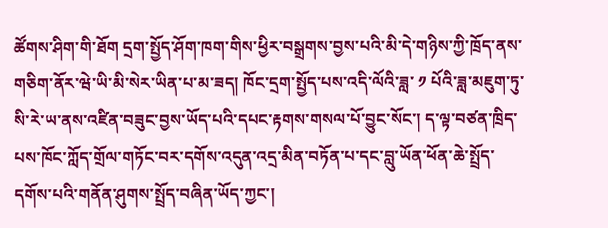ཚོགས་ཤིག་གི་ཐོག དྲག་སྤྱོད་ཤོག་ཁག་གིས་ཕྱིར་བསྒྲགས་བྱས་པའི་མི་དེ་གཉིས་ཀྱི་ཁྲོད་ནས་གཅིག་ནོར་ཝེ་ཡི་མི་སེར་ཡིན་པ་མ་ཟད། ཁོང་དྲག་སྤྱོད་པས་འདི་ལོའི་ཟླ་ ༡ པོའི་ཟླ་མཇུག་ཏུ་སི་རེ་ཡ་ནས་འཛིན་བཟུང་བྱས་ཡོད་པའི་དཔང་རྟགས་གསལ་པོ་བྱུང་སོང་། ད་ལྟ་བཙན་ཁྲིད་པས་ཁོང་ཀློད་གྲོལ་གཏོང་བར་དགོས་འདུན་འདྲ་མིན་བཏོན་པ་དང་བླུ་ཡོན་ཕོན་ཆེ་སྤྲོད་དགོས་པའི་གནོན་ཤུགས་སྤྲོད་བཞིན་ཡོད་ཀྱང་།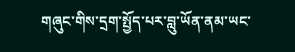གཞུང་གིས་དྲག་སྤྱོད་པར་བླུ་ཡོན་ནམ་ཡང་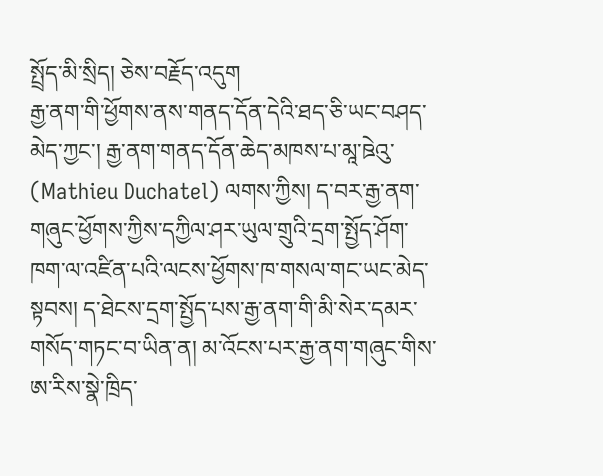སྤྲོད་མི་སྲིད། ཅེས་བརྗོད་འདུག
རྒྱ་ནག་གི་ཕྱོགས་ནས་གནད་དོན་དེའི་ཐད་ཅི་ཡང་བཤད་མེད་ཀྱང་། རྒྱ་ནག་གནད་དོན་ཆེད་མཁས་པ་མཱ་ཋེའུ་ (Mathieu Duchatel) ལགས་ཀྱིས། ད་བར་རྒྱ་ནག་གཞུང་ཕྱོགས་ཀྱིས་དཀྱིལ་ཤར་ཡུལ་གྲུའི་དྲག་སྤྱོད་ཤོག་ཁག་ལ་འཛིན་པའི་ལངས་ཕྱོགས་ཁ་གསལ་གང་ཡང་མེད་སྟབས། ད་ཐེངས་དྲག་སྤྱོད་པས་རྒྱ་ནག་གི་མི་སེར་དམར་གསོད་གཏང་བ་ཡིན་ན། མ་འོངས་པར་རྒྱ་ནག་གཞུང་གིས་ཨ་རིས་སྣེ་ཁྲིད་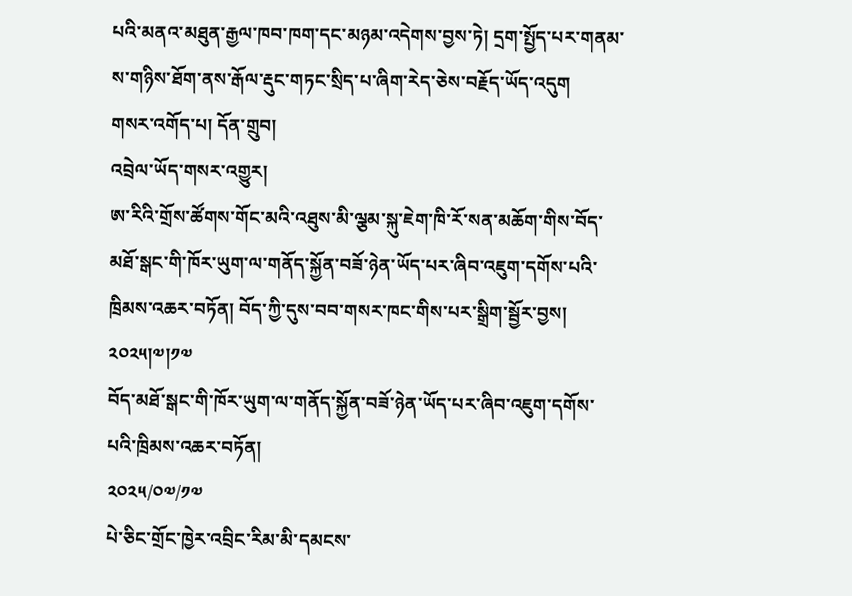པའི་མནའ་མཐུན་རྒྱལ་ཁབ་ཁག་དང་མཉམ་འདེགས་བྱས་ཏེ། དྲག་སྤྱོད་པར་གནམ་ས་གཉིས་ཐོག་ནས་རྒོལ་རྡུང་གཏང་སྲིད་པ་ཞིག་རེད་ཅེས་བརྗོད་ཡོད་འདུག
གསར་འགོད་པ། དོན་གྲུབ།
འབྲེལ་ཡོད་གསར་འགྱུར།
ཨ་རིའི་གྲོས་ཚོགས་གོང་མའི་འཐུས་མི་ལྕམ་སྐུ་ཇེག་ཁི་རོ་སན་མཆོག་གིས་བོད་མཐོ་སྒང་གི་ཁོར་ཡུག་ལ་གནོད་སྐྱོན་བཟོ་ཉེན་ཡོད་པར་ཞིབ་འཇུག་དགོས་པའི་ཁྲིམས་འཆར་བཏོན། བོད་ཀྱི་དུས་བབ་གསར་ཁང་གིས་པར་སྒྲིག་སྦྱོར་བྱས། ༢༠༢༥།༧།༡༧
བོད་མཐོ་སྒང་གི་ཁོར་ཡུག་ལ་གནོད་སྐྱོན་བཟོ་ཉེན་ཡོད་པར་ཞིབ་འཇུག་དགོས་པའི་ཁྲིམས་འཆར་བཏོན།
༢༠༢༥/༠༧/༡༧
པེ་ཅིང་གྲོང་ཁྱེར་འབྲིང་རིམ་མི་དམངས་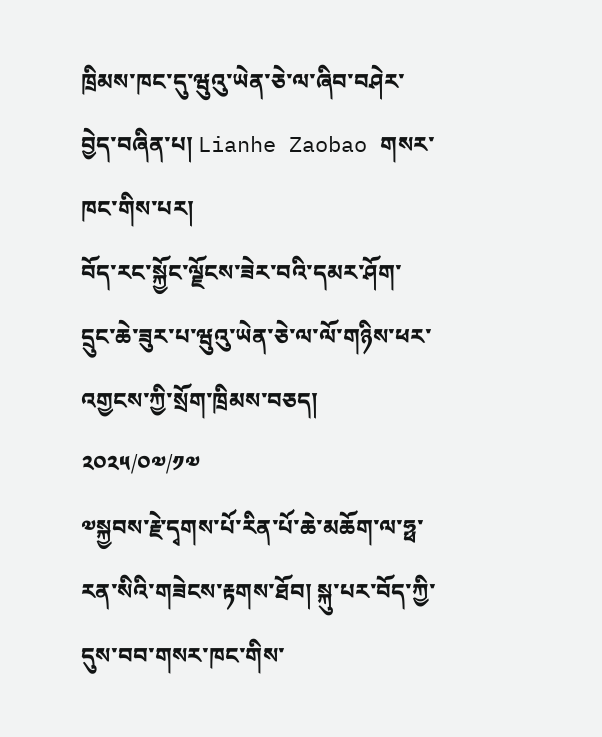ཁྲིམས་ཁང་དུ་ཝུའུ་ཡེན་ཅེ་ལ་ཞིབ་བཤེར་བྱེད་བཞིན་པ། Lianhe Zaobao གསར་ཁང་གིས་པར།
བོད་རང་སྐྱོང་ལྗོངས་ཟེར་བའི་དམར་ཤོག་དྲུང་ཆེ་ཟུར་པ་ཝུའུ་ཡེན་ཅེ་ལ་ལོ་གཉིས་ཕར་འགྱངས་ཀྱི་སྲོག་ཁྲིམས་བཅད།
༢༠༢༥/༠༧/༡༧
༧སྐྱབས་རྗེ་དྭགས་པོ་རིན་པོ་ཆེ་མཆོག་ལ་ཧྥ་རན་སིའི་གཟེངས་རྟགས་ཐོབ། སྐུ་པར་བོད་ཀྱི་དུས་བབ་གསར་ཁང་གིས་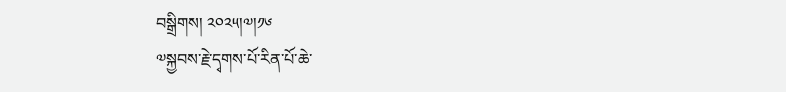བསྒྲིགས། ༢༠༢༥།༧།༡༦
༧སྐྱབས་རྗེ་དྭགས་པོ་རིན་པོ་ཆེ་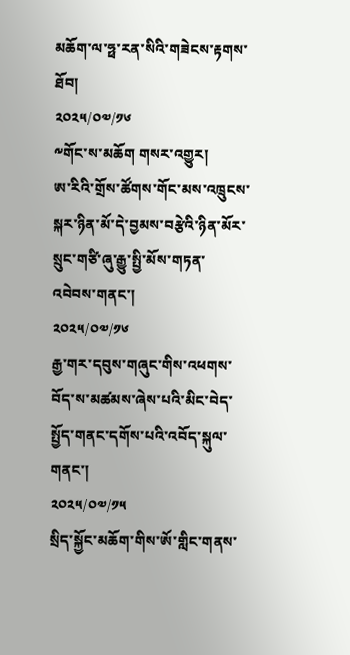མཆོག་ལ་ཧྥ་རན་སིའི་གཟེངས་རྟགས་ཐོབ།
༢༠༢༥/༠༧/༡༦
༸གོང་ས་མཆོག གསར་འགྱུར།
ཨ་རིའི་གྲོས་ཚོགས་གོང་མས་འཁྲུངས་སྐར་ཉིན་མོ་དེ་བྱམས་བརྩེའི་ཉིན་མོར་སྲུང་གཙི་ཞུ་རྒྱུ་སྤྱི་མོས་གཏན་འབེབས་གནང་།
༢༠༢༥/༠༧/༡༦
རྒྱ་གར་དབུས་གཞུང་གིས་འཕགས་བོད་ས་མཚམས་ཞེས་པའི་མིང་བེད་སྤྱོད་གནང་དགོས་པའི་འབོད་སྐུལ་གནང་།
༢༠༢༥/༠༧/༡༥
སྲིད་སྐྱོང་མཆོག་གིས་ཨོ་གླིང་གནས་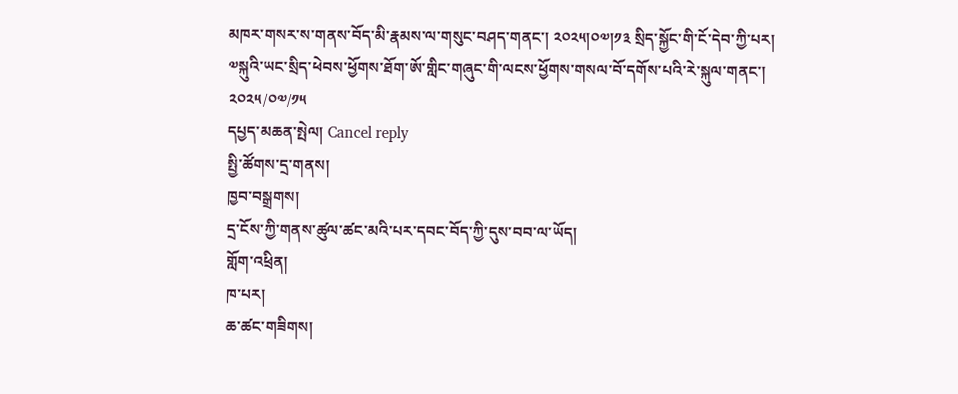མཁར་གསར་ས་གནས་བོད་མི་རྣམས་ལ་གསུང་བཤད་གནང་། ༢༠༢༥།༠༧།༡༣ སྲིད་སྐྱོང་གི་ངོ་དེབ་ཀྱི་པར།
༧སྐུའི་ཡང་སྲིད་ཕེབས་ཕྱོགས་ཐོག་ཨོ་གླིང་གཞུང་གི་ལངས་ཕྱོགས་གསལ་བོ་དགོས་པའི་རེ་སྐུལ་གནང་།
༢༠༢༥/༠༧/༡༥
དཔྱད་མཆན་སྤེལ། Cancel reply
སྤྱི་ཚོགས་དྲ་གནས།
ཁྱབ་བསྒྲགས།
དྲ་ངོས་ཀྱི་གནས་ཚུལ་ཚང་མའི་པར་དབང་བོད་ཀྱི་དུས་བབ་ལ་ཡོད།
གློག་འཕྲིན།
ཁ་པར།
ཆ་ཚང་གཟིགས།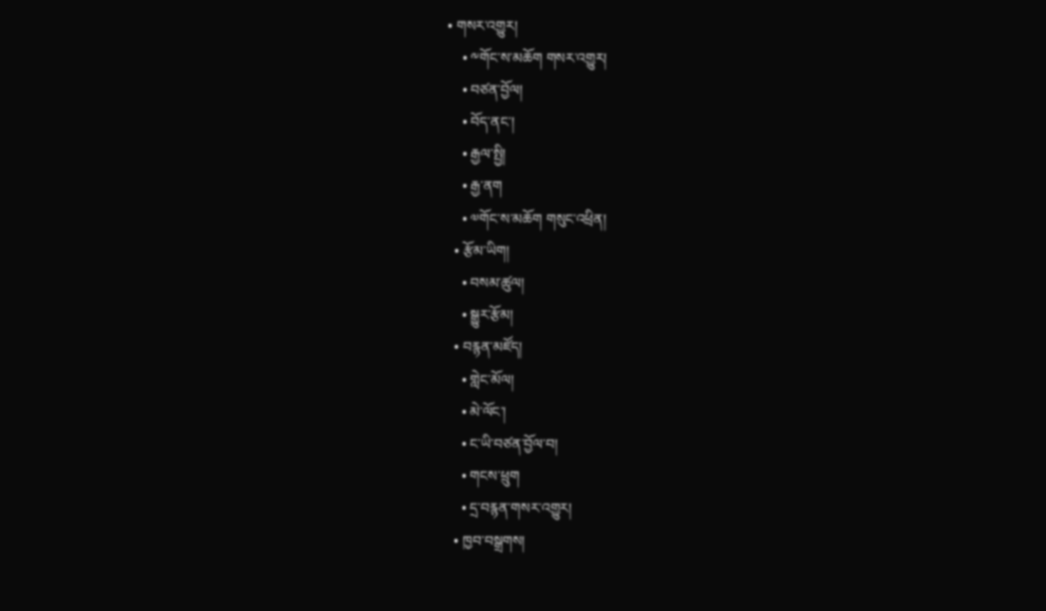• གསར་འགྱུར།
    • ༸གོང་ས་མཆོག གསར་འགྱུར།
    • བཙན་བྱོལ།
    • བོད་ནང་།
    • རྒྱལ་སྤྱི།
    • རྒྱ་ནག
    • ༧གོང་ས་མཆོག གསུང་འཕྲིན།
  • རྩོམ་ཡིག།
    • བསམ་ཚུལ།
    • སྒྱུར་རྩོམ།
  • བརྙན་མཛོད།
    • གླེང་མོལ།
    • མེ་ལོང་།
    • ང་ཡི་བཙན་བྱོལ་བ།
    • གངས་ཕྲུག
    • དྲ་བརྙན་གསར་འགྱུར།
  • ཁྱབ་བསྒྲགས།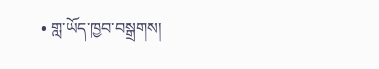• གླ་ཡོད་ཁྱབ་བསྒྲགས།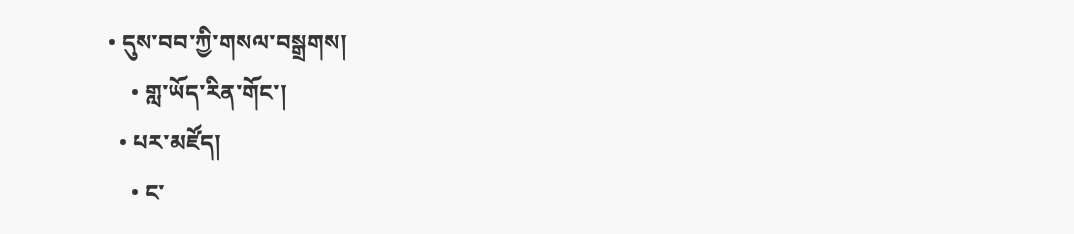• དུས་བབ་ཀྱི་གསལ་བསྒྲགས།
    • གླ་ཡོད་རིན་གོང་།
  • པར་མཛོད།
    • ང་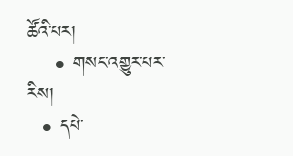ཚོའི་པར།
    • གསང་འགྱུར་པར་རིས།
  • དཔེ་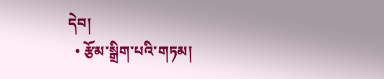དེབ།
  • རྩོམ་སྒྲིག་པའི་གཏམ།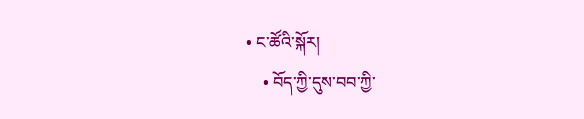• ང་ཚོའི་སྐོར།
    • བོད་ཀྱི་དུས་བབ་ཀྱི་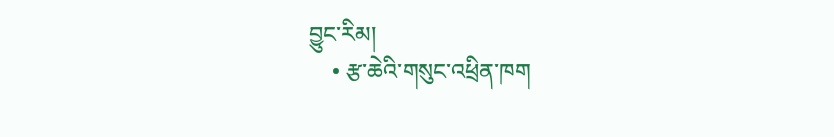བྱུང་རིམ།
    • རྩ་ཆེའི་གསུང་འཕྲིན་ཁག